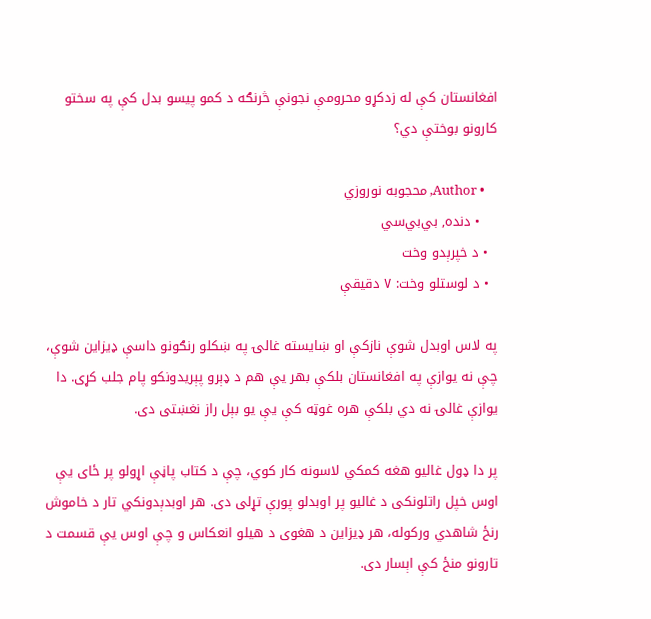افغانستان کې له زدکړو محرومې نجونې څرنګه د کمو پیسو بدل کې په سختو کارونو بوختې دي؟

    • Author, محجوبه نوروزي
    • دنده, بي‌بي‌سي
  • د خپرېدو وخت
  • د لوستلو وخت: ۷ دقیقې

په لاس اوبدل شوې نازکې او ښایسته غالۍ په ښکلو رنګونو داسې ډيزاین شوې، چې نه یوازې په افغانستان بلکې بهر یې هم د ډېرو پېريدونکو پام جلب کړی. دا یوازې غالۍ نه دي بلکې هره غوټه کې یې یو بېل راز نغښتی دی.

پر دا ډ‌ول غالیو هغه کمکي لاسونه کار کوي، چې د کتاب پاڼې اړولو پر ځای یې اوس خپل راتلونکی د غالیو پر اوبدلو پورې تړلی دی. هر اوبدېدونکي تار د خاموش رنځ شاهدي ورکوله، هر ډيزاین د هغوی د هیلو انعکاس و چې اوس یې قسمت د تارونو منځ کې اېسار دی.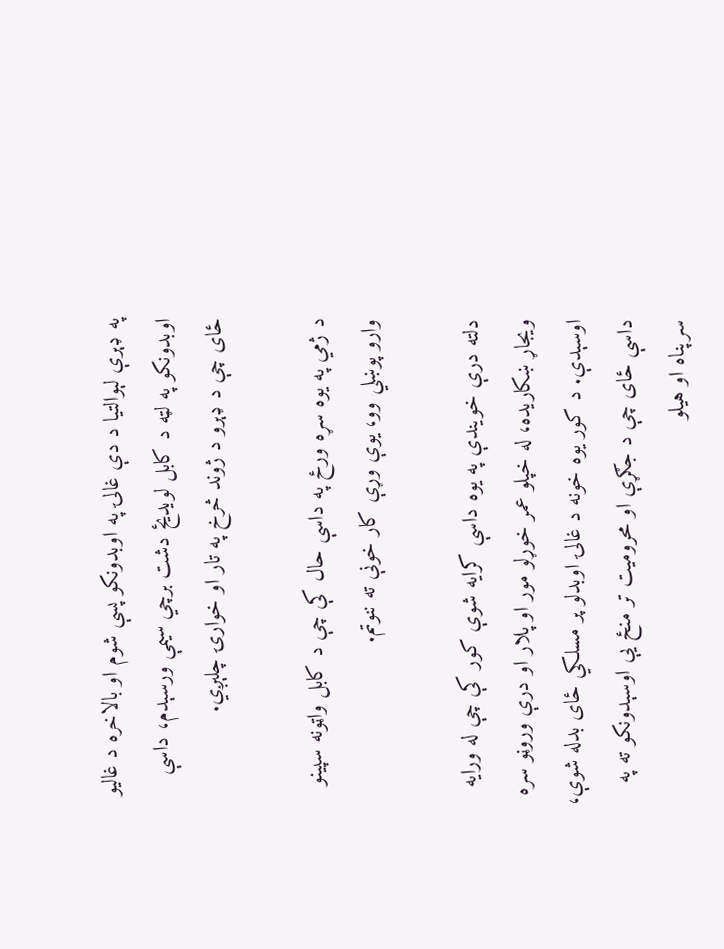په ډېرې لېوالتیا د دې غالۍ په اوبدونکو پسې شوم او بالاخره د غالیو اوبدونکو په لټه د کابل لویدیځ دشت برچي سیمې ورسېدم، داسې ځای چې د ډېرو د ژوند څرخ په تار او خوارۍ چلېږي.

د ژمي په یوه سړه ورځ په داسې حال کې چې د کابل واټونه سپینو وارو پوښلي وو، یوې وړې کار خونې ته ننوتم.

دلته درې خویندې په یوه داسې کرایه شوې کور کې چې له ورایه ویجاړ ښکاریده، له خپلو عمر خوړلو مور او پلار او درې وروڼو سره اوسېدې. د کور یوه خونه د غالۍ اوبدلو پر مسلکي ځای بدله شوې، داسې ځای چې د جګړې او محرومیت تر منځ یې اوسېدونکو ته په سرپناه او هیلو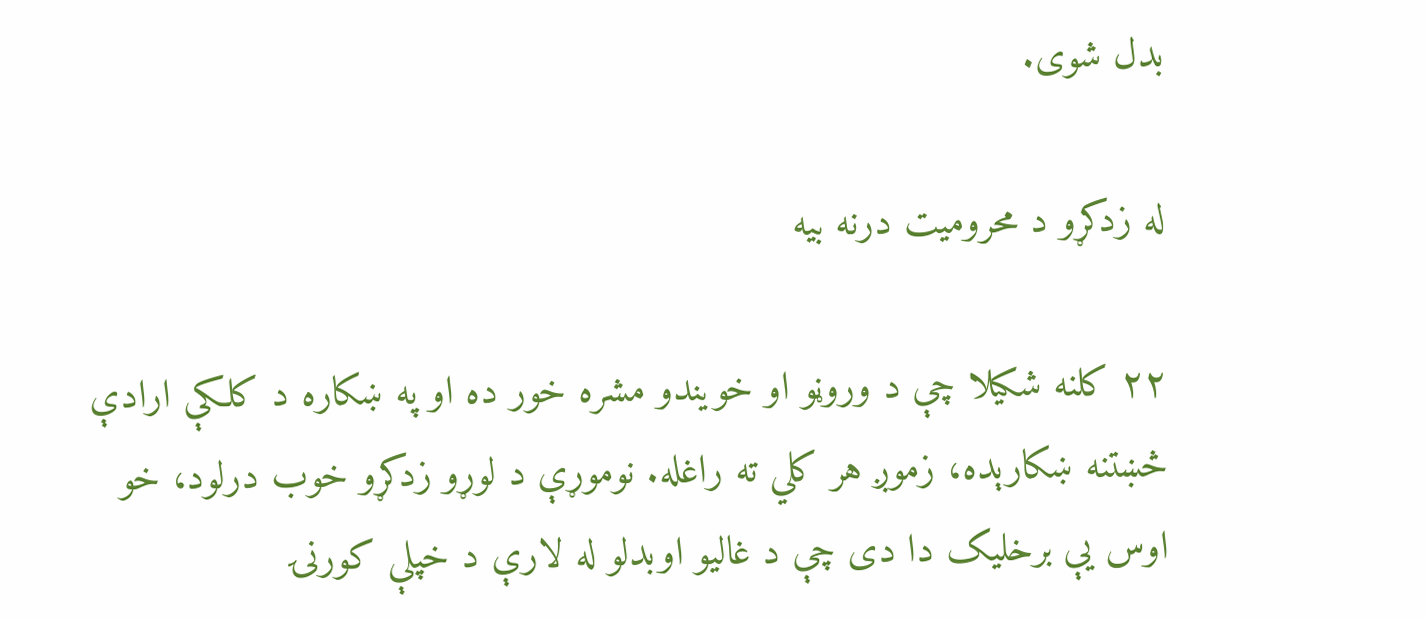بدل شوی.

له زدکړو د محرومیت درنه بیه

۲۲ کلنه شکیلا چې د وروڼو او خویندو مشره خور ده او په ښکاره د کلکې ارادې څښتنه ښکارېده، زموږ هر کلي ته راغله. نوموړې د لوړو زدکړو خوب درلود، خو اوس یې برخلیک دا دی چې د غالیو اوبدلو له لارې د خپلې کورنۍ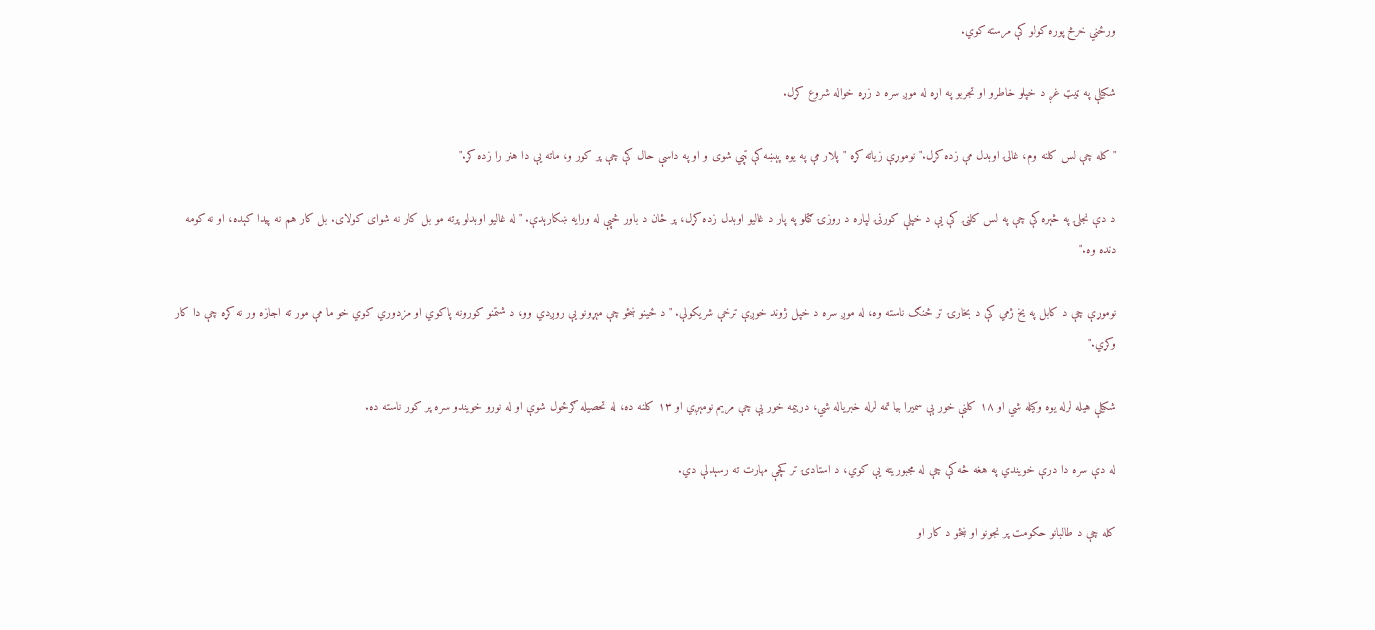ورځني خرڅ پوره کولو کې مرسته کوي.

شکیلې په ټيټ غږ د خپلو خاطرو او تجربو په اړه له موږ سره د زړه خواله شروع کړل.

"کله چې لس کلنه وم، غالۍ اوبدل مې زده کړل." نوموړې زیاته کړه "پلار مې په یوه پېښه کې ټپي شوی و او په داسې حال کې چې پر کور و، ماته یې دا هنر را زده کړ."

د دې نجلۍ په څېره کې چې په لس کلنۍ کې یې د خپلې کورنۍ لپاره د روزۍ ګټلو په پار د غالیو اوبدل زده کړل، پر ځان د باور څپې له ورایه ښکارېدې. "له غالیو اوبدلو پرته مو بل کار نه شوای کولای. بل کار هم نه پيدا کېده، او نه کومه دنده وه."

نوموړې چې د کابل په یخ ژمي کې د بخارۍ تر څنګ ناسته وه، له موږ سره د خپل ژوند خوږې ترخې شریکولې. "د ځینو ښځو چې مېړونو یې روږدي وو، د شتمنو کورونه پاکوي او مزدوري کوي خو ما مې مور ته اجازه ور نه کړه چې دا کار وکړي."

شکیلې هیله لرله یوه وکیله شي او ۱۸ کلنې خور ېې سمیرا بیا تمه لرله خبریاله شي، درېيمه خور یې چې مریم نومېږي او ۱۳ کلنه ده، له تحصیله ګرځول شوې او له نورو خویندو سره پر کور ناسته ده.

له دې سره دا درې خویندي په هغه څه کې چې له مجبوریته یې کوي، د استادۍ تر کچې مهارت ته رسېدلې دي.

کله چې د طالبانو حکومت پر نجونو او ښځو د کار او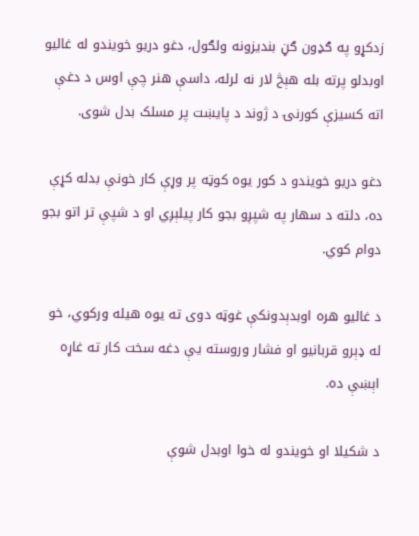زدکړو په ګډون ګڼ بندیزونه ولګول، دغو دریو خویندو له غالیو اوبدلو پرته بله هېڅ لار نه لرله، داسې هنر چې اوس د دغې اته کسیزې کورنۍ د ژوند د پایښت پر مسلک بدل شوی.

دغو دریو خویندو د کور یوه کوټه پر وړې کار خونې بدله کړې ده، دلته د سهار په شپږو بجو کار پیلېږي او د شپې تر اتو بجو دوام کوي.

د غالیو هره اوبدېدونکې غوټه دوی ته یوه هیله ورکوي، خو له ډېرو قربانیو او فشار وروسته یې دغه سخت کار ته غاړه اېښې ده.

د شکیلا او خویندو له خوا اوبدل شوې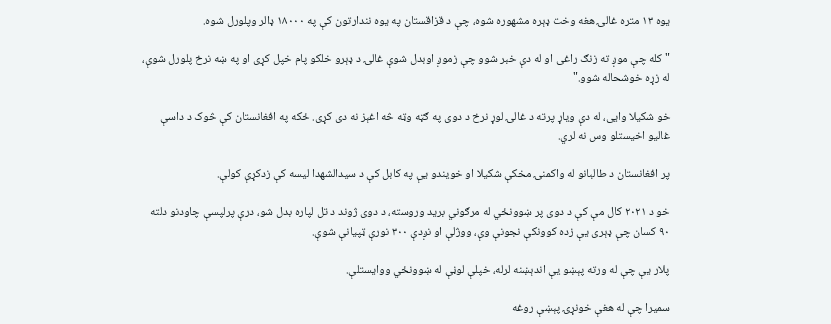یوه ۱۳ متره غالۍ هغه وخت ډېره مشهوره شوه، چې د قزاقستان په یوه نندارتون کې په ۱۸۰۰۰ ډالر وپلورل شوه.

"کله چې موږ ته زنګ راغی او له دې خبر شوو چې زموږ اوبدل شوې غالۍ د ډېرو خلکو پام خپل کړی او په ښه نرخ پلورل شوې، له زړه خوشحاله شوو."

خو شکیلا وايی، له دې ویاړ پرته د غالۍ لوړ نرخ د دوی په ګټه وټه څه اغېز نه دی کړی. ځکه په افغانستان کې څوک د داسې غالیو اخیستلو وس نه لري.

پر افغانستان د طالبانو له واکمنۍ مخکې شکیلا او خویندو یې په کابل کې د سیدالشهدا لیسه کې زدکړې کولې.

خو د ۲۰۲۱ کال مې کې د دوی پر ښوونځي له مرګوني برید وروسته، د دوی ژوند د تل لپاره بدل شو، درې پرلپسې چاودنو دلته ۹۰ کسان چې ډېری یې زده کوونکې نجونې وې، ووژلې او نږدې ۳۰۰ نورې ټپيانې شوې.

پلار یې چې له ورته پېښو یې اندېښنه لرله، خپلې لوڼې له ښوونځي ووايستلې.

سمیرا چې له هغې خونړۍ پېښې روغه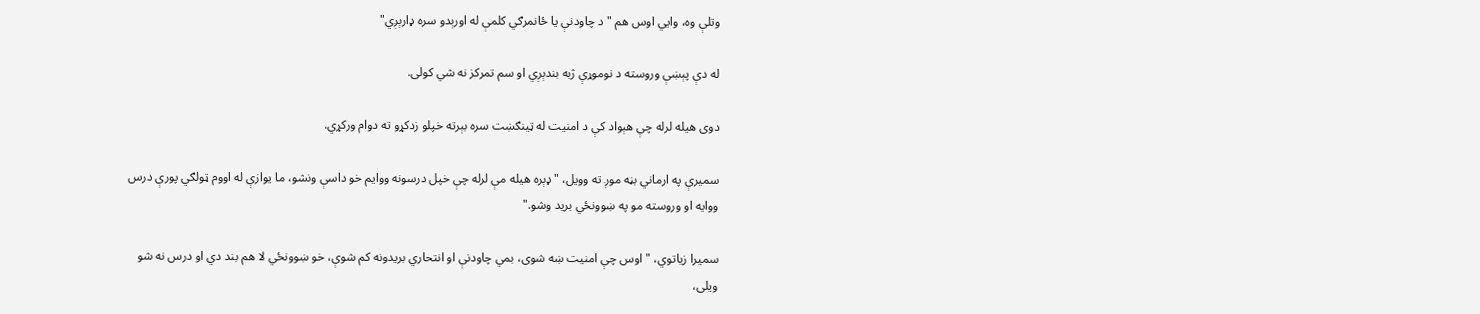وتلې وه، وايي اوس هم "د چاودنې یا ځانمرګي کلمې له اورېدو سره ډارېږي"

له دې پېښې وروسته د نوموړې ژبه بندېږي او سم تمرکز نه شي کولی.

دوی هیله لرله چې هېواد کې د امنیت له ټينګښت سره بېرته خپلو زدکړو ته دوام ورکړي.

سمیرې په ارماني بڼه موږ ته وویل، "ډېره هیله مې لرله چې خپل درسونه ووایم خو داسې ونشو، ما یوازې له اووم ټولګي پورې درس ووایه او وروسته مو په ښوونځي برید وشو."

سمیرا زیاتوي، "اوس چې امنیت ښه شوی، بمي چاودنې او انتحاري بریدونه کم شوې، خو ښوونځي لا هم بند دي او درس نه شو ویلی،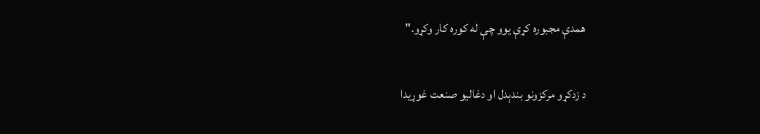همدې مجبوره کړې یوو چې له کوره کار وکړو."

د زدکړو مرکزونو بندېدل او دغالیو صنعت غوړیدا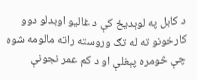د کابل په لوېدیځ کې د غالیو اوبدلو دوو کارخونو ته له تګ وروسته راته مالومه شوه چې څومره پېغلې او د کم عمر نجونې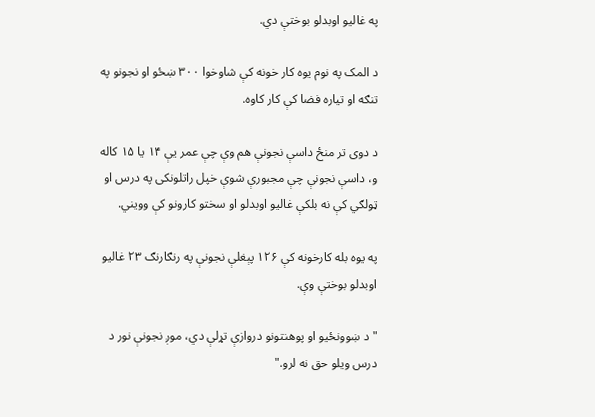په غالیو اوبدلو بوختې دي.

د المک په نوم یوه کار خونه کې شاوخوا ۳۰۰ ښځو او نجونو په تنګه او تیاره فضا کې کار کاوه.

د دوی تر منځ داسې نجونې هم وې چې عمر یې ۱۴ یا ۱۵ کاله و، داسې نجونې چې مجبورې شوې خپل راتلونکی په درس او ټولګي کې نه بلکې غالیو اوبدلو او سختو کارونو کې وویني.

په یوه بله کارخونه کې ۱۲۶ پېغلې نجونې په رنګارنګ ۲۳ غالیو اوبدلو بوختې وې.

"د ښوونځيو او پوهنتونو دروازې تړلې دي، موږ نجونې نور د درس ویلو حق نه لرو."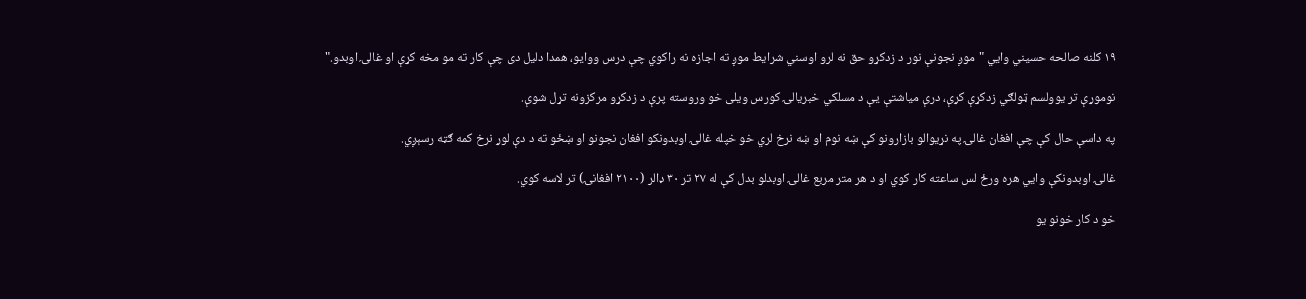۱۹ کلنه صالحه حسیني وايي "موږ نجونې نور د زدکړو حق نه لرو اوسني شرایط موږ ته اجازه نه راکوي چې درس ووایو، همدا دلیل دی چې کار ته مو مخه کړې او غالۍ اوبدو."

نوموړې تر یوولسم ټولګي زدکړې کړې، درې میاشتې یې د مسلکي خبریالۍ کورس ویلی خو وروسته پرې د زدکړو مرکزونه تړل شوې.

په داسې حال کې چې افغان غالۍ په نړیوالو بازارونو کې ښه نوم او ښه نرخ لري خو خپله غالۍ اوبدونکو افغان نجونو او ښځو ته د دې لوړ نرخ کمه ګټه رسېږي.

غالۍ اوبدونکې وايي هره ورځ لس ساعته کار کوي او د هر متر مربع غالۍ اوبدلو بدل کې له ۲۷ تر ۳۰ ډالر (۲۱۰۰ افغانۍ) تر لاسه کوي.

خو د کار خونو یو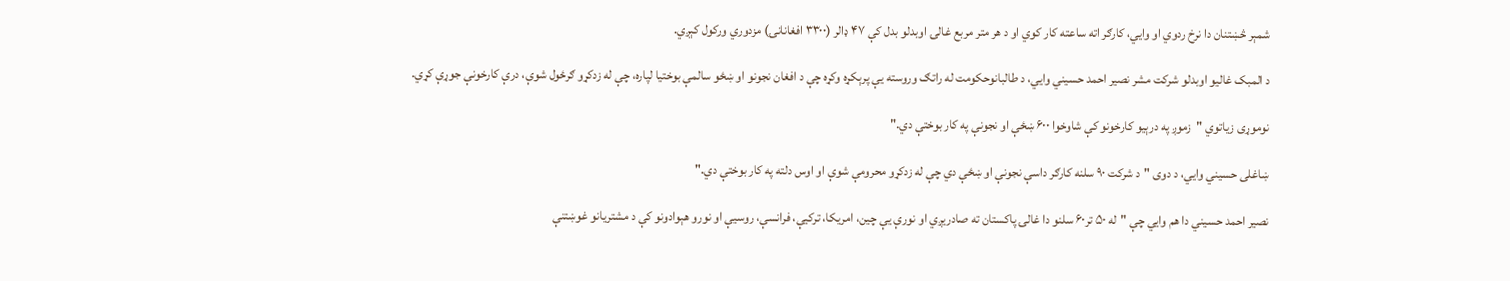شمېر څښتنان دا نرخ ردوي او وايي، کارګر اته ساعته کار کوي او د هر متر مربع غالۍ اوبدلو بدل کې ۴۷ ډالر (۳۳۰۰ افغانانۍ) مزدوري ورکول کېږي.

د المبک غالیو اوبدلو شرکت مشر نصیر احمد حسیني وايي، د طالبانوحکومت له راتګ وروسته یې پرېکړه وکړه چې د افغان نجونو او ښځو سالمې بوختیا لپاره، چې له زدکړو ګرځول شوې، درې کارخونې جوړې کړي.

نوموړی زیاتوي "زموږ په درېیو کارخونو کې شاوخوا ۶۰۰ ښځې او نجونې په کار بوختې دي."

ښاغلی حسیني وايي، د دوی "د شرکت ۹۰ سلنه کارګر داسې نجونې او ښځې دي چې له زدکړو محرومې شوې او اوس دلته په کار بوختې دي."

نصیر احمد حسیني دا هم وايي چې "له ۵۰ تر۶۰ سلنو دا غالۍ پاکستان ته صادریږي او نورې یې چین، امریکا، ترکیې، فرانسې، روسیې او نورو هېوادونو کې د مشتریانو غوښتنې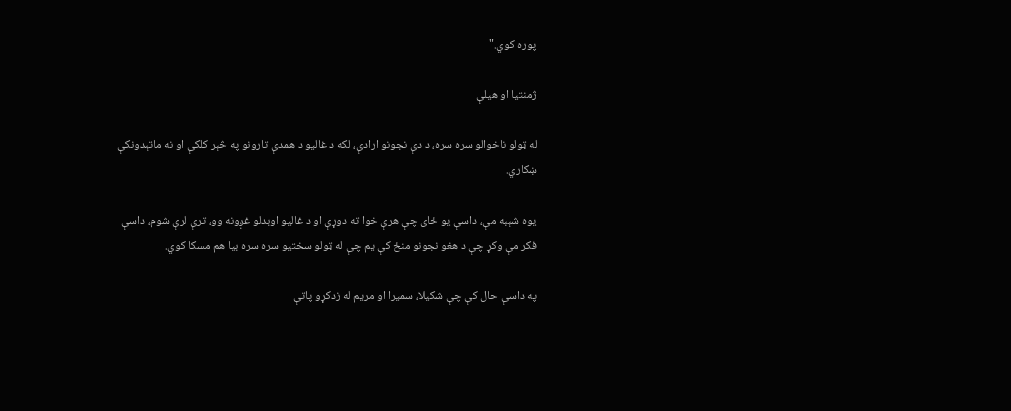پوره کوي."

ژمنتیا او هیلې

له ټولو ناخوالو سره سره، د دې نجونو ارادې، لکه د غالیو د همدې تارونو په څېر کلکې او نه ماتېدونکې ښکاري.

یوه شېبه مې، داسې یو ځای چې هرې خوا ته دوړې او د غالیو اوبدلو غږونه وو، ترې لرې شوم، داسې فکر مې وکړ چې د هغو نجونو منځ کې یم چې له ټولو سختیو سره سره بیا هم مسکا کوي.

په داسې حال کې چې شکیلا، سمیرا او مریم له زدکړو پاتې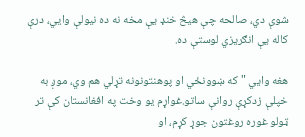شوې دي، صالحه چې هیڅ خنډ يې مخه نه ده نیولې وايي، درې کاله یې انګریزي لوستې ده.

هغه وايي "که ښوونځي او پوهنتونونه تړلي هم وي، موږ به خپلې زدکړې روانې ساتو.غواړم یو وخت په افغانستان کې تر ټولو غوره روغتون جوړ کړم، او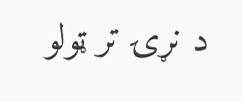د نړۍ تر ټولو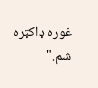غوره ډاکټره شم."